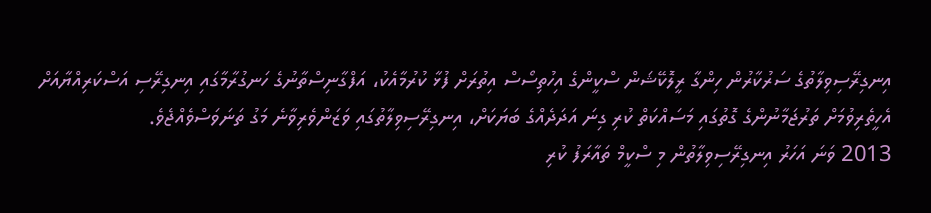އިނގިރޭސިވިލާތުގެ ސަރުކާރުން ހިންގާ ރީލޮކޭޝަން ސްކީންގެ އިހުތިސޯސް އިތުރަށް ފުޅާ ކުރުމާއެކު، އަފްގާނިސްތާނުގެ ހަނގުރާމާގައި އިނގިރޭސި އަސްކަރިއްޔާއަށް އެހީތެރިވުމަށް ތަރުޖަމާނުންގެ ގޮތުގައި މަސައްކަތް ކުރި ގިނަ އަދަދެއްގެ ބަޔަކަށް، އިނގިރޭސިވިލާތުގައި ވަޒަންވެރިވާނެ މަގު ތަނަވަސްވެއްޖެވެ.
2013 ވަނަ އަހަރު އިނގިރޭސިވިލާތުން މި ސްކީމް ތައާރަފު ކުރި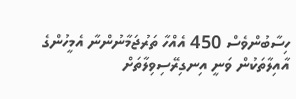ހިސާބުންވެސް 450 އެއްހާ ތަރުޖަމާނުންނާ އެމީހުންގެ އާއިލާތަކުން ވަނީ އިނގިރޭސިވިލާތަށް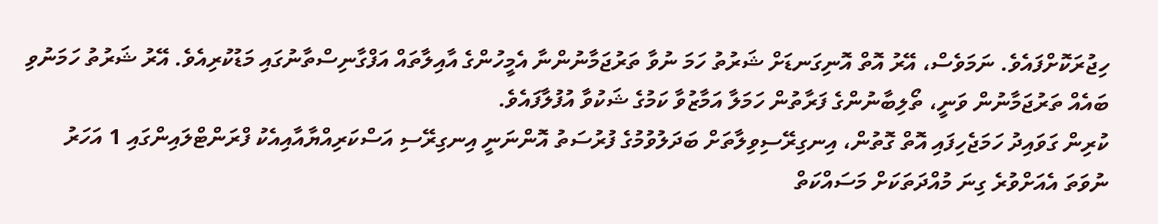ހިޖުރަކޮށްފައެވެ. ނަމަވެސް، އޭރު އޮތް އޮނިގަނޑަށް ޝަރުތު ހަމަ ނުވާ ތަރުޖަމާނުންނާ އެމީހުންގެ އާއިލާތައް އަފްގާނިސްތާނުގައި މަޑުކުރިއެވެ. އޭރު ޝަރުތު ހަމަނުވި ބައެއް ތަރުޖަމާނުން ވަނީ، ތޯލިބާނުންގެ ފަރާތުން ހަމަލާ އަމާޒުވާ ކަމުގެ ޝަކުވާ އުފުލާފައެވެ.
ކުރިން ގަވައިދު ހަމަޖެހިފައި އޮތް ގޮތުން، އިނގިރޭސިވިލާތަށް ބަދަލުވުމުގެ ފުރުސަތު އޮންނަނީ އިނގިރޭސި އަސްކަރިއްޔާއާއިއެކު ފްރަންޓްލައިންގައި 1 އަހަރު ނުވަތަ އެއަށްވުރެ ގިނަ މުއްދަތަކަށް މަސައްކަތް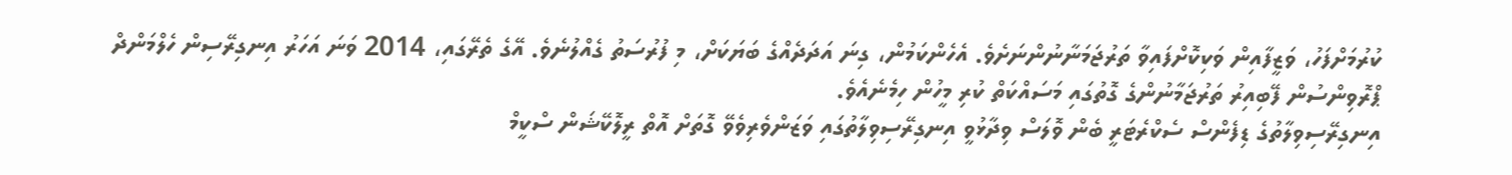ކުރުމަށްފަހު، ވަޒީފާއިން ވަކިކޮށްފައިވާ ތަރުޖަމަނާނުންނަށެވެ. އެހެންކަމުން، ގިނަ އަދަދެއްގެ ބަޔަކަށް، މި ފުރުސަތު ގެއްލުނެވެ. އޭގެ ތެރޭގައި، 2014 ވަނަ އަހަރު އިނގިރޭސިން ހެލްމަންދް ޕްރޮވިންސުން ފޭބިއިރު ތަރުޖަމާނުންގެ ގޮތުގައި މަސައްކަތް ކުރި މީހުން ހިމެނެއެވެ.
އިނގިރޭސިވިލާތުގެ ޑިފެންސް ސެކްރެޓަރީ ބެން ވޮލަސް ވިދާޅުވީ އިނގިރޭސިވިލާތުގައި ވަޒަންވެރިވެވޭ ގޮތަށް އޮތް ރީލޮކޭޝަން ސްކީމް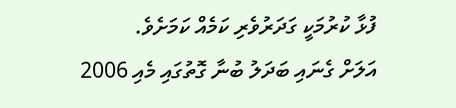ފުޅާ ކުރުމަކީ ގަދަރުވެރި ކަމެއް ކަމަށެވެ.
އަލަށް ގެނައި ބަދަލު ބުނާ ގޮތުގައި މެއި 2006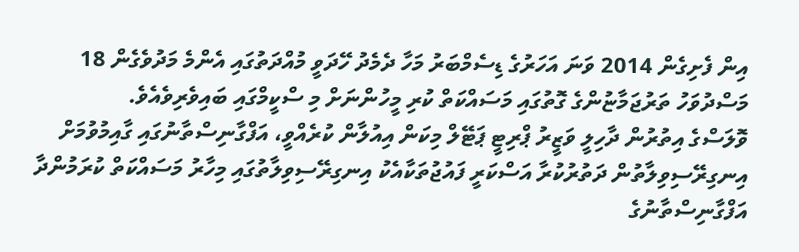އިން ފެށިގެން 2014 ވަނަ އަހަރުގެ ޑިސެމްބަރު މަހާ ދެމެދު ހޭދަވީ މުއްދަތުގައި އެންމެ މަދުވެގެން 18 މަސްދުވަހު ތަރުޖަމާޏުންގެ ގޮތުގައި މަސައްކަތް ކުރި މީހުންނަށް މި ސްކީމްގައި ބައިވެރިވެއެވެ.
ވޮލަސްގެ އިތުރުން ދާހިލީ ވަޒީރު ޕްރިޓީ ޕަޓޭލް މިކަން އިއުލާން ކުރެއްވީ، އަފްގާނިސްތާނުގައި ގާއިމުވުމަށް އިނގިރޭސިވިލާތުން ދަތުރުކުރާ އަސްކަރީ ފައުޖުތަކާއެކު އިނގިރޭސިވިލާތުގައި މިހާރު މަސައްކަތް ކުރަމުންދާ އަފްގާނިސްތާނުގެ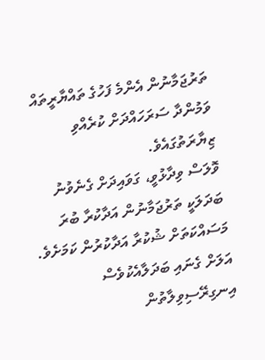ތަރުޖަމާނުން އެންމެ ފަހުގެ ތައްޔާރީތައް ވަމުންދާ ސަރަހައްދަށް ކުރެއްވި ޒިޔާރަތުގައެވެ.
ވޮލަސް ވިދާޅުވީ، ގަވައިދަށް ގެނެވުނު ބަދަލަކީ ތަރުޖަމާނުން އަދާކުރާ ބުރަ މަސައްކަތަށް ޝުކުރާ އަދާކުރުން ކަމަށެވެ.
އަލަށް ގެނައި ބަދަލާއެކުވެސް އިނގިރޭސިވިލާތުން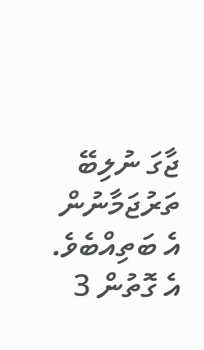ޖާގަ ނުލިބޭ ތަރުޖަމާނުން އެ ބަތިއްބެވެ. އެ ގޮތުން 3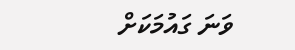ވަނަ ގައުމަކަށް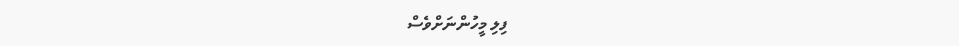ފިލި މީހުންނަށްވެސް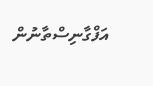އަފްގާނިސްތާނުން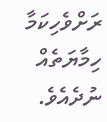ރަށްވެހިކަމާ ހިމާޔަތެއް ނުދެއެވެ.